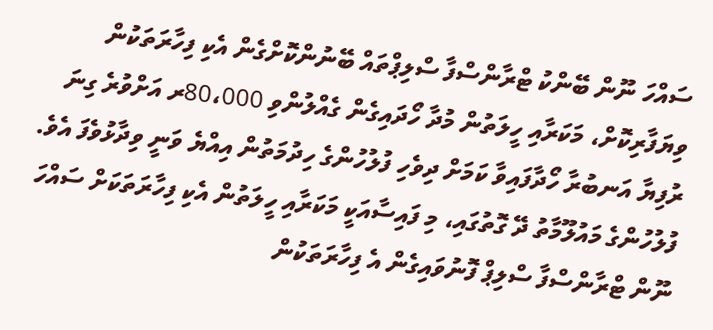ސައްހަ ނޫން ބޭންކު ޓްރާންސްފާ ސްލިޕްތައް ބޭނުންކޮށްގެން އެކި ފިހާރަތަކުން ވިޔަފާރިކޮށް، މަކަރާއި ހީލަތުން މުދާ ހޯދައިގެން ގެއްލުންވި 80،000ރ އަށްވުރެ ގިނަ ރުފިޔާ އަނބުރާ ހޯދާފައިވާ ކަމަށް ދިވެހި ފުލުހުންގެ ހިދުމަތުން އިއްޔެ ވަނީ ވިދާޅުވެފަ އެވެ.
ފުލުހުންގެ މައުލޫމާތު ދޭ ގޮތުގައި، މި ފައިސާއަކީ މަކަރާއި ހީލަތުން އެކި ފިހާރަތަކަށް ސައްހަ ނޫން ޓްރާންސްފާ ސްލިޕް ފޮނުވައިގެން އެ ފިހާރަތަކުން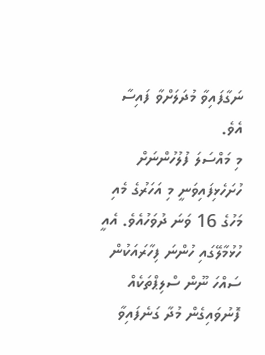ނަގާފައިވާ މުދަލަށްވާ ފައިސާ އެވެ.
މި މައްސަލަ ފުލުހުންނަށް ހުށަހެޅިފައިވަނީ މި އަހަރުގެ މެއި މަހުގެ 16 ވަނަ ދުވަހުއެވެ. އެއީ ހުޅުމާލޭގައި ހުންނަ ފިހާރައަކުން ސައްހަ ނޫން ސްލިޕްތަކެއް ފޮނުވައިގެން މުދާ ގަނެފައިވާ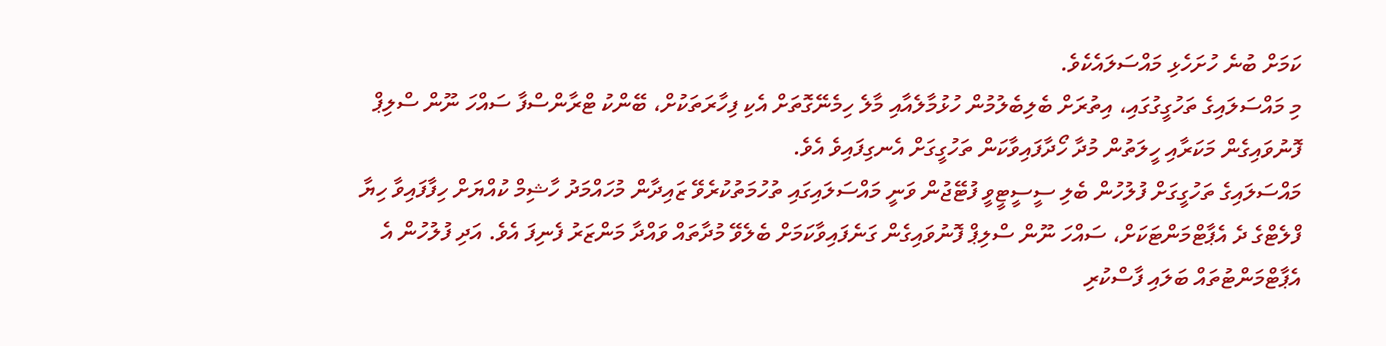ކަމަށް ބުނެ ހުށަހެޅި މައްސަލައެކެވެ.
މި މައްސަލައިގެ ތަހުގީގުގައި، އިތުރަށް ބެލިބެލުމުން ހުޅުމާލެއާއި މާލެ ހިމެނޭގޮތަށް އެކި ފިހާރަތަކުށް، ބޭންކު ޓްރާންސްފާ ސައްހަ ނޫން ސްލިޕް ފޮނުވައިގެން މަކަރާއި ހީލަތުން މުދާ ހޯދާފައިވާކަން ތަހުގީގަށް އެނގިފައިވެ އެވެ.
މައްސަލައިގެ ތަހުގީގަށް ފުލުހުން ބެލި ސީސީޓީވީ ފުޓޭޖުން ވަނީ މައްސަލައިގައި ތުހުމަތުކުރެވޭ ޒައިދާން މުހައްމަދު ހާޝިމް ކުއްޔަށް ހިފާފައިވާ ހިޔާ ފްލެޓްގެ ދެ އެޕާޓްމަންޓަކަށް، ސައްހަ ނޫން ސްލިޕް ފޮނުވައިގެން ގަނެފައިވާކަމަށް ބެލެވޭ މުދާތައް ވައްދާ މަންޒަރު ފެނިފަ އެވެ. އަދި ފުލުހުން އެ އެޕާޓްމަންޓުތައް ބަލައި ފާސްކުރި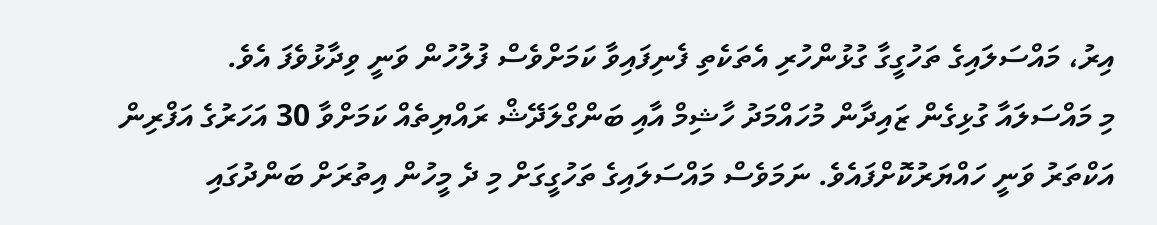އިރު، މައްސަލައިގެ ތަހުގީގާ ގުޅުންހުރި އެތަކެތި ފެނިފައިވާ ކަމަށްވެސް ފުލުހުން ވަނީ ވިދާޅުވެފަ އެވެ.
މި މައްސަލައާ ގުޅިގެން ޒައިދާން މުހައްމަދު ހާޝިމް އާއި ބަންގްލަދޭޝް ރައްޔިތެއް ކަމަށްވާ 30 އަހަރުގެ އަފްރިން އަކްތަރު ވަނީ ހައްޔަރުކޮށްފައެވެ. ނަމަވެސް މައްސަލައިގެ ތަހުގީގަށް މި ދެ މީހުން އިތުރަށް ބަންދުގައި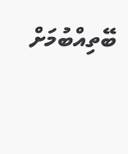ބޭތިއްބުމަށް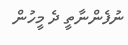ނުފެންނާތީ ދެ މީހުން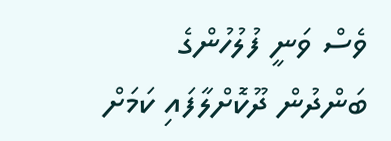ވެސް ވަނީ ފުލުހުންގެ ބަންދުން ދޫކޮށްލާފައި ކަމަށް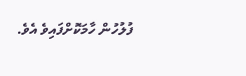ފުލުހުން ހާމަކޮށްފައިވެ އެވެ.